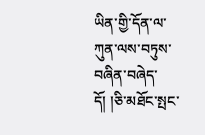ཡིན་གྱི་དོན་ལ་ཀུན་ལས་བཏུས་བཞིན་བཞེད་དོ། །ཅི་མཐོང་སྤང་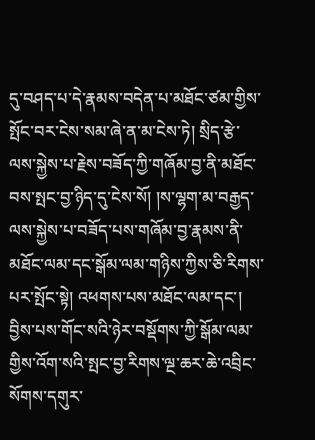དུ་བཤད་པ་དེ་རྣམས་བདེན་པ་མཐོང་ཙམ་གྱིས་སྤོང་བར་ངེས་སམ་ཞེ་ན་མ་ངེས་ཏེ། སྲིད་རྩེ་ལས་སྐྱེས་པ་རྗེས་བཟོད་ཀྱི་གཞོམ་བྱ་ནི་མཐོང་བས་སྤང་བྱ་ཉིད་དུ་ངེས་སོ། །ས་ལྷག་མ་བརྒྱད་ལས་སྐྱེས་པ་བཟོད་པས་གཞོམ་བྱ་རྣམས་ནི་མཐོང་ལམ་དང་སྒོམ་ལམ་གཉིས་ཀྱིས་ཅི་རིགས་པར་སྤོང་སྟེ། འཕགས་པས་མཐོང་ལམ་དང་། བྱིས་པས་གོང་སའི་ཉེར་བསྡོགས་ཀྱི་སྒོམ་ལམ་གྱིས་འོག་སའི་སྤང་བྱ་རིགས་ལྔ་ཆར་ཆེ་འབྲིང་སོགས་དགུར་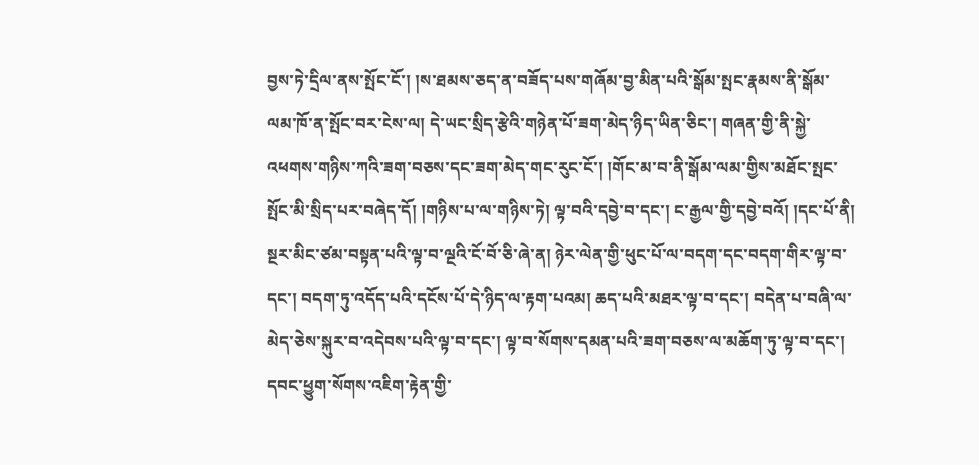བྱས་ཏེ་དྲིལ་ནས་སྤོང་ངོ་། །ས་ཐམས་ཅད་ན་བཟོད་པས་གཞོམ་བྱ་མིན་པའི་སྒོམ་སྤང་རྣམས་ནི་སྒོམ་ལམ་ཁོ་ན་སྤོང་བར་ངེས་ལ། དེ་ཡང་སྲིད་རྩེའི་གཉེན་པོ་ཟག་མེད་ཉིད་ཡིན་ཅིང་། གཞན་གྱི་ནི་སྐྱེ་འཕགས་གཉིས་ཀའི་ཟག་བཅས་དང་ཟག་མེད་གང་རུང་ངོ་། །གོང་མ་བ་ནི་སྒོམ་ལམ་གྱིས་མཐོང་སྤང་སྤོང་མི་སྲིད་པར་བཞེད་དོ། །གཉིས་པ་ལ་གཉིས་ཏེ། ལྟ་བའི་དབྱེ་བ་དང་། ང་རྒྱལ་གྱི་དབྱེ་བའོ། །དང་པོ་ནི། སྔར་མིང་ཙམ་བསྟན་པའི་ལྟ་བ་ལྔའི་ངོ་བོ་ཅི་ཞེ་ན། ཉེར་ལེན་གྱི་ཕུང་པོ་ལ་བདག་དང་བདག་གིར་ལྟ་བ་དང་། བདག་ཏུ་འདོད་པའི་དངོས་པོ་དེ་ཉིད་ལ་རྟག་པའམ། ཆད་པའི་མཐར་ལྟ་བ་དང་། བདེན་པ་བཞི་ལ་མེད་ཅེས་སྐུར་བ་འདེབས་པའི་ལྟ་བ་དང་། ལྟ་བ་སོགས་དམན་པའི་ཟག་བཅས་ལ་མཆོག་ཏུ་ལྟ་བ་དང་། དབང་ཕྱུག་སོགས་འཇིག་རྟེན་གྱི་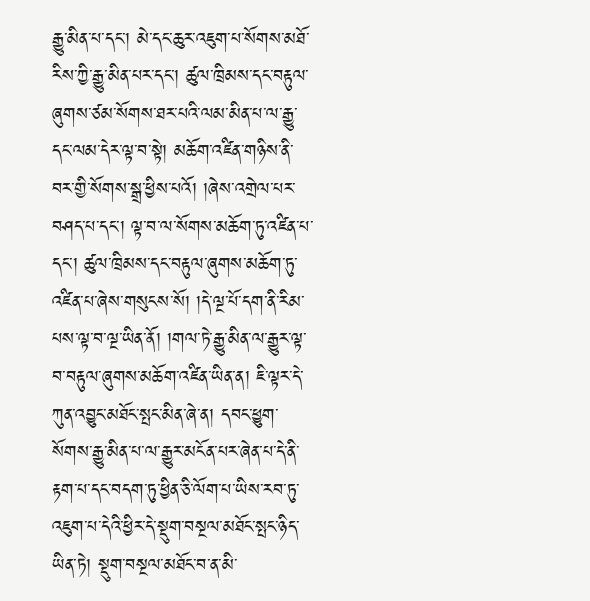རྒྱུ་མིན་པ་དང་། མེ་དང་ཆུར་འཇུག་པ་སོགས་མཐོ་རིས་ཀྱི་རྒྱུ་མིན་པར་དང་། ཚུལ་ཁྲིམས་དང་བརྟུལ་ཞུགས་ཙམ་སོགས་ཐར་པའི་ལམ་མིན་པ་ལ་རྒྱུ་དང་ལམ་དེར་ལྟ་བ་སྟེ། མཆོག་འཛིན་གཉིས་ནི་བར་གྱི་སོགས་སྒྲ་ཕྱིས་པའོ། །ཞེས་འགྲེལ་པར་བཤད་པ་དང་། ལྟ་བ་ལ་སོགས་མཆོག་ཏུ་འཛིན་པ་དང་། ཚུལ་ཁྲིམས་དང་བརྟུལ་ཞུགས་མཆོག་ཏུ་འཛིན་པ་ཞེས་གསུངས་སོ། །དེ་ལྔ་པོ་དག་ནི་རིམ་པས་ལྟ་བ་ལྔ་ཡིན་ནོ། །གལ་ཏེ་རྒྱུ་མིན་ལ་རྒྱུར་ལྟ་བ་བརྟུལ་ཞུགས་མཆོག་འཛིན་ཡིན་ན། ཇི་ལྟར་དེ་ཀུན་འབྱུང་མཐོང་སྤང་མིན་ཞེ་ན། དབང་ཕྱུག་སོགས་རྒྱུ་མིན་པ་ལ་རྒྱུར་མངོན་པར་ཞེན་པ་དེ་ནི་རྟག་པ་དང་བདག་ཏུ་ཕྱིན་ཅི་ལོག་པ་ཡིས་རབ་ཏུ་འཇུག་པ་དེའི་ཕྱིར་དེ་སྡུག་བསྔལ་མཐོང་སྤང་ཉིད་ཡིན་ཏེ། སྡུག་བསྔལ་མཐོང་བ་ན་མི་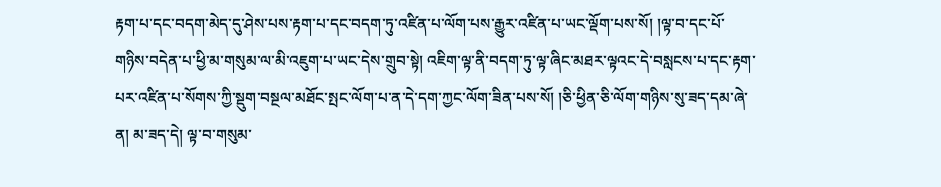རྟག་པ་དང་བདག་མེད་དུ་ཤེས་པས་རྟག་པ་དང་བདག་ཏུ་འཛིན་པ་ལོག་པས་རྒྱུར་འཛིན་པ་ཡང་ལྡོག་པས་སོ། །ལྟ་བ་དང་པོ་གཉིས་བདེན་པ་ཕྱི་མ་གསུམ་ལ་མི་འཇུག་པ་ཡང་དེས་གྲུབ་སྟེ། འཇིག་ལྟ་ནི་བདག་ཏུ་ལྟ་ཞིང་མཐར་ལྟའང་དེ་བསླངས་པ་དང་རྟག་པར་འཛིན་པ་སོགས་ཀྱི་སྡུག་བསྔལ་མཐོང་སྤང་ལོག་པ་ན་དེ་དག་ཀྱང་ལོག་ཟིན་པས་སོ། །ཅི་ཕྱིན་ཅི་ལོག་གཉིས་སུ་ཟད་དམ་ཞེ་ན། མ་ཟད་དེ། ལྟ་བ་གསུམ་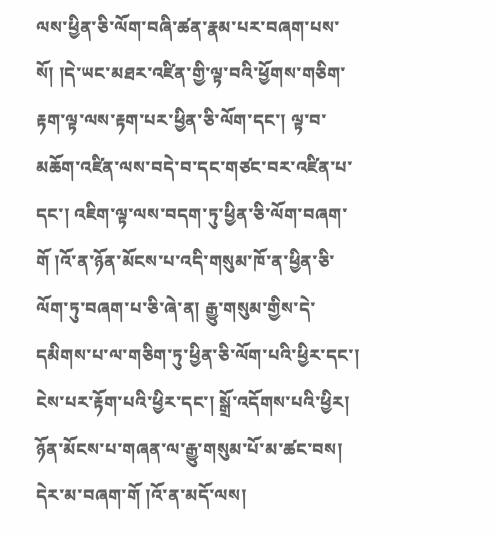ལས་ཕྱིན་ཅི་ལོག་བཞི་ཚན་རྣམ་པར་བཞག་པས་སོ། །དེ་ཡང་མཐར་འཛིན་གྱི་ལྟ་བའི་ཕྱོགས་གཅིག་རྟག་ལྟ་ལས་རྟག་པར་ཕྱིན་ཅི་ལོག་དང་། ལྟ་བ་མཆོག་འཛིན་ལས་བདེ་བ་དང་གཙང་བར་འཛིན་པ་དང་། འཇིག་ལྟ་ལས་བདག་ཏུ་ཕྱིན་ཅི་ལོག་བཞག་གོ །འོ་ན་ཉོན་མོངས་པ་འདི་གསུམ་ཁོ་ན་ཕྱིན་ཅི་ལོག་ཏུ་བཞག་པ་ཅི་ཞེ་ན། རྒྱུ་གསུམ་གྱིས་དེ་དམིགས་པ་ལ་གཅིག་ཏུ་ཕྱིན་ཅི་ལོག་པའི་ཕྱིར་དང་། ངེས་པར་རྟོག་པའི་ཕྱིར་དང་། སྒྲོ་འདོགས་པའི་ཕྱིར། ཉོན་མོངས་པ་གཞན་ལ་རྒྱུ་གསུམ་པོ་མ་ཚང་བས། དེར་མ་བཞག་གོ །འོ་ན་མདོ་ལས།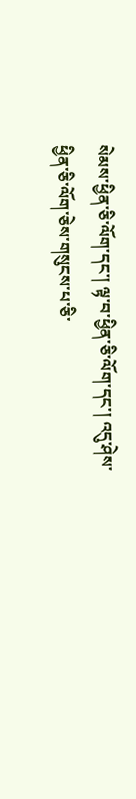སེམས་ཕྱིན་ཅི་ལོག་དང་། ལྟ་བ་ཕྱིན་ཅི་ལོག་དང་། འདུ་ཤེས་ཕྱིན་ཅི་ལོག་ཅེས་གསུངས་པ་ཅི་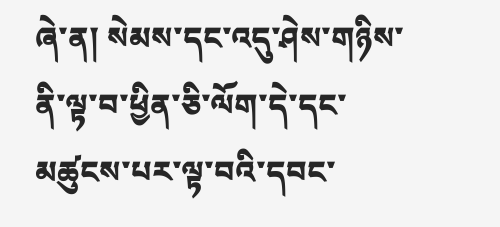ཞེ་ན། སེམས་དང་འདུ་ཤེས་གཉིས་ནི་ལྟ་བ་ཕྱིན་ཅི་ལོག་དེ་དང་མཚུངས་པར་ལྟ་བའི་དབང་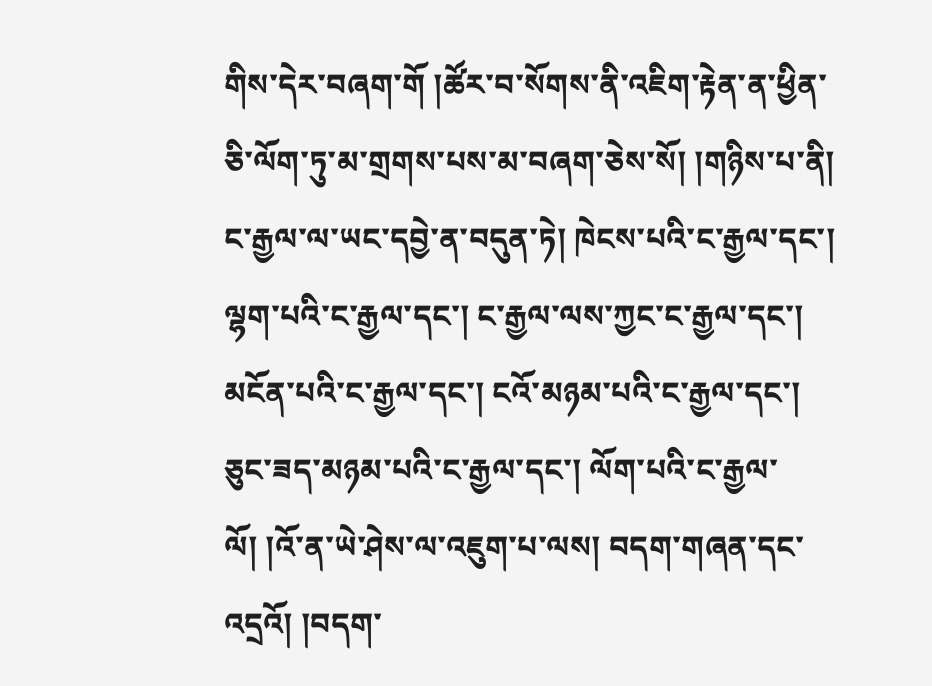གིས་དེར་བཞག་གོ །ཚོར་བ་སོགས་ནི་འཇིག་རྟེན་ན་ཕྱིན་ཅི་ལོག་ཏུ་མ་གྲགས་པས་མ་བཞག་ཅེས་སོ། །གཉིས་པ་ནི། ང་རྒྱལ་ལ་ཡང་དབྱེ་ན་བདུན་ཏེ། ཁེངས་པའི་ང་རྒྱལ་དང་། ལྷག་པའི་ང་རྒྱལ་དང་། ང་རྒྱལ་ལས་ཀྱང་ང་རྒྱལ་དང་། མངོན་པའི་ང་རྒྱལ་དང་། ངའོ་མཉམ་པའི་ང་རྒྱལ་དང་། ཅུང་ཟད་མཉམ་པའི་ང་རྒྱལ་དང་། ལོག་པའི་ང་རྒྱལ་ལོ། །འོ་ན་ཡེ་ཤེས་ལ་འཇུག་པ་ལས། བདག་གཞན་དང་འདྲའོ། །བདག་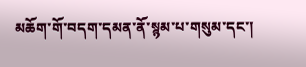མཆོག་གོ་བདག་དམན་ནོ་སྙམ་པ་གསུམ་དང་།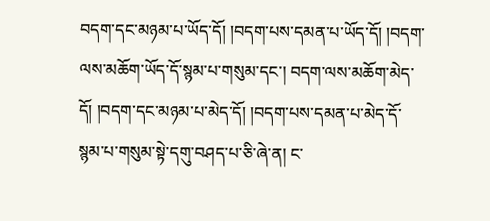བདག་དང་མཉམ་པ་ཡོད་དོ། །བདག་པས་དམན་པ་ཡོད་དོ། །བདག་ལས་མཆོག་ཡོད་དོ་སྙམ་པ་གསུམ་དང་། བདག་ལས་མཆོག་མེད་དོ། །བདག་དང་མཉམ་པ་མེད་དོ། །བདག་པས་དམན་པ་མེད་དོ་སྙམ་པ་གསུམ་སྟེ་དགུ་བཤད་པ་ཅི་ཞེ་ན། ང་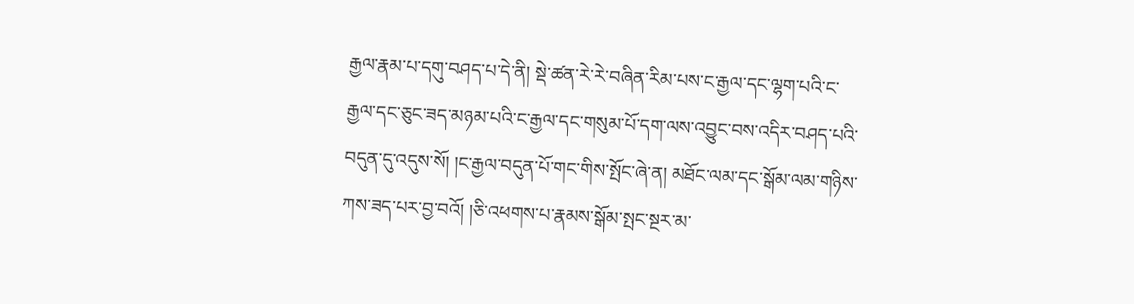རྒྱལ་རྣམ་པ་དགུ་བཤད་པ་དེ་ནི། སྡེ་ཚན་རེ་རེ་བཞིན་རིམ་པས་ང་རྒྱལ་དང་ལྷག་པའི་ང་རྒྱལ་དང་ཅུང་ཟད་མཉམ་པའི་ང་རྒྱལ་དང་གསུམ་པོ་དག་ལས་འབྱུང་བས་འདིར་བཤད་པའི་བདུན་དུ་འདུས་སོ། །ང་རྒྱལ་བདུན་པོ་གང་གིས་སྤོང་ཞེ་ན། མཐོང་ལམ་དང་སྒོམ་ལམ་གཉིས་ཀས་ཟད་པར་བྱ་བའོ། །ཅི་འཕགས་པ་རྣམས་སྒོམ་སྤང་སྔར་མ་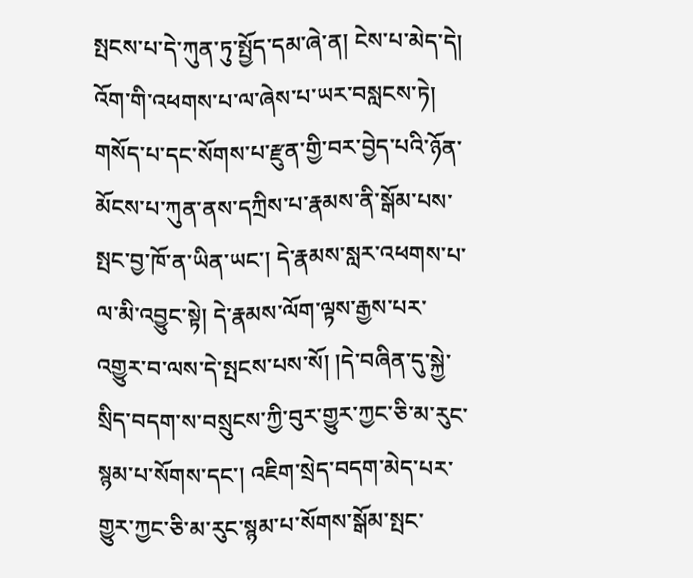སྤངས་པ་དེ་ཀུན་ཏུ་སྤྱོད་དམ་ཞེ་ན། ངེས་པ་མེད་དེ། འོག་གི་འཕགས་པ་ལ་ཞེས་པ་ཡར་བསླངས་ཏེ། གསོད་པ་དང་སོགས་པ་རྫུན་གྱི་བར་བྱེད་པའི་ཉོན་མོངས་པ་ཀུན་ནས་དཀྲིས་པ་རྣམས་ནི་སྒོམ་པས་སྤང་བྱ་ཁོ་ན་ཡིན་ཡང་། དེ་རྣམས་སླར་འཕགས་པ་ལ་མི་འབྱུང་སྟེ། དེ་རྣམས་ལོག་ལྟས་རྒྱས་པར་འགྱུར་བ་ལས་དེ་སྤངས་པས་སོ། །དེ་བཞིན་དུ་སྐྱེ་སྲིད་བདག་ས་བསྲུངས་ཀྱི་བུར་གྱུར་ཀྱང་ཅི་མ་རུང་སྙམ་པ་སོགས་དང་། འཇིག་སྲེད་བདག་མེད་པར་གྱུར་ཀྱང་ཅི་མ་རུང་སྙམ་པ་སོགས་སྒོམ་སྤང་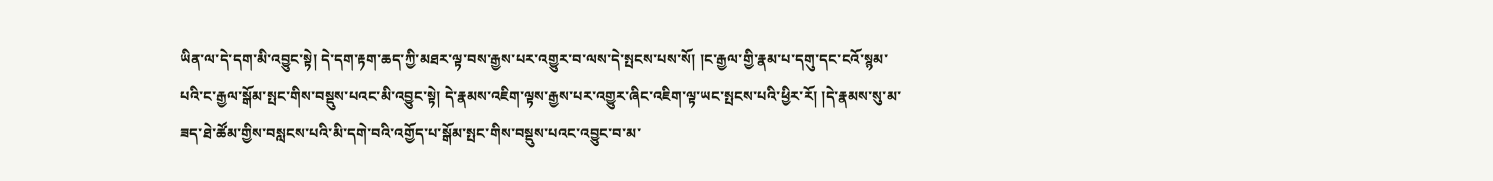ཡིན་ལ་དེ་དག་མི་འབྱུང་སྟེ། དེ་དག་རྟག་ཆད་ཀྱི་མཐར་ལྟ་བས་རྒྱས་པར་འགྱུར་བ་ལས་དེ་སྤངས་པས་སོ། །ང་རྒྱལ་གྱི་རྣམ་པ་དགུ་དང་ངའོ་སྙམ་པའི་ང་རྒྱལ་སྒོམ་སྤང་གིས་བསྡུས་པའང་མི་འབྱུང་སྟེ། དེ་རྣམས་འཇིག་ལྟས་རྒྱས་པར་འགྱུར་ཞིང་འཇིག་ལྟ་ཡང་སྤངས་པའི་ཕྱིར་རོ། །དེ་རྣམས་སུ་མ་ཟད་ཐེ་ཚོམ་གྱིས་བསླངས་པའི་མི་དགེ་བའི་འགྱོད་པ་སྒོམ་སྤང་གིས་བསྡུས་པའང་འབྱུང་བ་མ་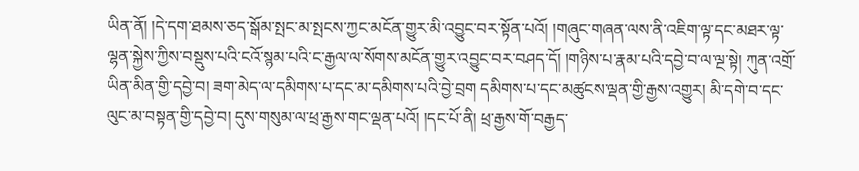ཡིན་ནོ། །དེ་དག་ཐམས་ཅད་སྒོམ་སྤང་མ་སྤངས་ཀྱང་མངོན་གྱུར་མི་འབྱུང་བར་སྟོན་པའོ། །གཞུང་གཞན་ལས་ནི་འཇིག་ལྟ་དང་མཐར་ལྟ་ལྷན་སྐྱེས་ཀྱིས་བསྡུས་པའི་ངའོ་སྙམ་པའི་ང་རྒྱལ་ལ་སོགས་མངོན་གྱུར་འབྱུང་བར་བཤད་དོ། །གཉིས་པ་རྣམ་པའི་དབྱེ་བ་ལ་ལྔ་སྟེ། ཀུན་འགྲོ་ཡིན་མིན་གྱི་དབྱེ་བ། ཟག་མེད་ལ་དམིགས་པ་དང་མ་དམིགས་པའི་བྱེ་བྲག དམིགས་པ་དང་མཚུངས་ལྡན་གྱི་རྒྱས་འགྱུར། མི་དགེ་བ་དང་ལུང་མ་བསྟན་གྱི་དབྱེ་བ། དུས་གསུམ་ལ་ཕྲ་རྒྱས་གང་ལྡན་པའོ། །དང་པོ་ནི། ཕྲ་རྒྱས་གོ་བརྒྱད་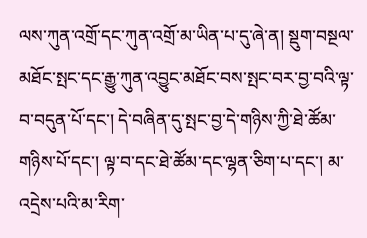ལས་ཀུན་འགྲོ་དང་ཀུན་འགྲོ་མ་ཡིན་པ་དུ་ཞེ་ན། སྡུག་བསྔལ་མཐོང་སྤང་དང་རྒྱུ་ཀུན་འབྱུང་མཐོང་བས་སྤང་བར་བྱ་བའི་ལྟ་བ་བདུན་པོ་དང་། དེ་བཞིན་དུ་སྤང་བྱ་དེ་གཉིས་ཀྱི་ཐེ་ཚོམ་གཉིས་པོ་དང་། ལྟ་བ་དང་ཐེ་ཚོམ་དང་ལྷན་ཅིག་པ་དང་། མ་འདྲེས་པའི་མ་རིག་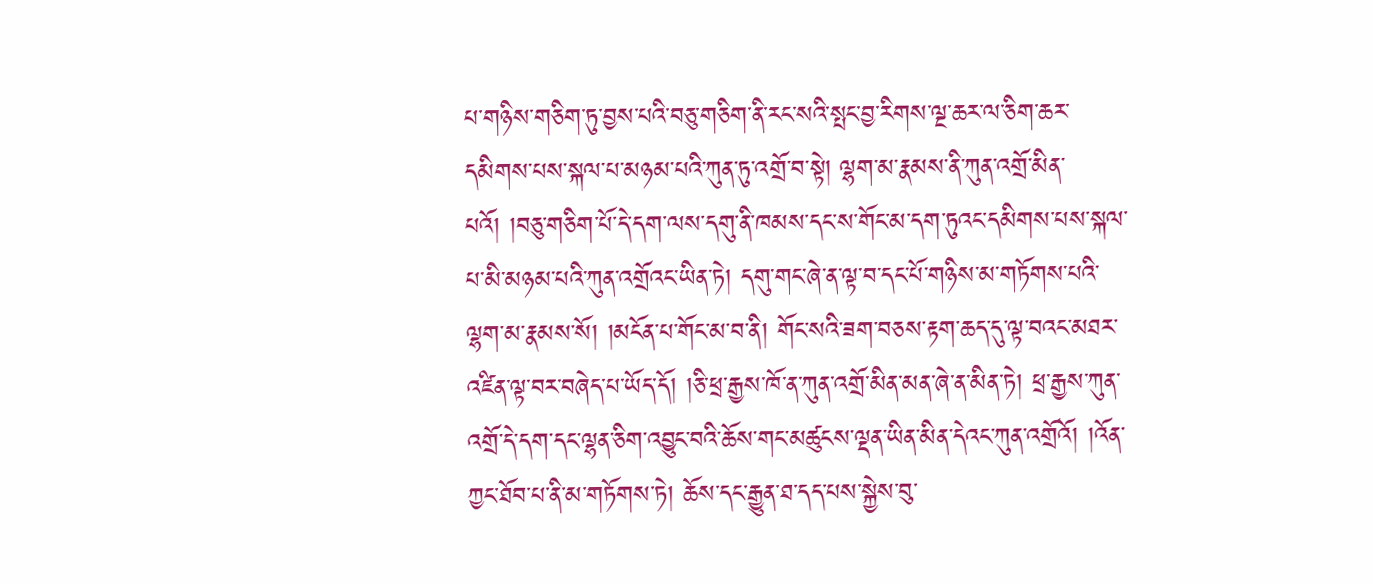པ་གཉིས་གཅིག་ཏུ་བྱས་པའི་བཅུ་གཅིག་ནི་རང་སའི་སྤང་བྱ་རིགས་ལྔ་ཆར་ལ་ཅིག་ཆར་དམིགས་པས་སྐལ་པ་མཉམ་པའི་ཀུན་ཏུ་འགྲོ་བ་སྟེ། ལྷག་མ་རྣམས་ནི་ཀུན་འགྲོ་མིན་པའོ། །བཅུ་གཅིག་པོ་དེ་དག་ལས་དགུ་ནི་ཁམས་དང་ས་གོང་མ་དག་ཏུའང་དམིགས་པས་སྐལ་པ་མི་མཉམ་པའི་ཀུན་འགྲོའང་ཡིན་ཏེ། དགུ་གང་ཞེ་ན་ལྟ་བ་དང་པོ་གཉིས་མ་གཏོགས་པའི་ལྷག་མ་རྣམས་སོ། །མངོན་པ་གོང་མ་བ་ནི། གོང་སའི་ཟག་བཅས་རྟག་ཆད་དུ་ལྟ་བའང་མཐར་འཛིན་ལྟ་བར་བཞེད་པ་ཡོད་དོ། །ཅི་ཕྲ་རྒྱས་ཁོ་ན་ཀུན་འགྲོ་མིན་མན་ཞེ་ན་མིན་ཏེ། ཕྲ་རྒྱས་ཀུན་འགྲོ་དེ་དག་དང་ལྷན་ཅིག་འབྱུང་བའི་ཆོས་གང་མཚུངས་ལྡན་ཡིན་མིན་དེའང་ཀུན་འགྲོའོ། །འོན་ཀྱང་ཐོབ་པ་ནི་མ་གཏོགས་ཏེ། ཆོས་དང་རྒྱུན་ཐ་དད་པས་སྐྱེས་བུ་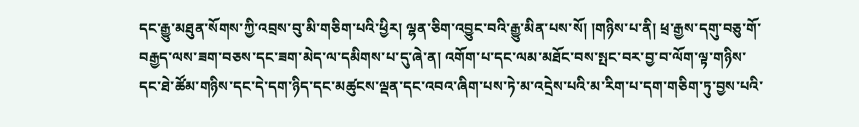དང་རྒྱུ་མཐུན་སོགས་ཀྱི་འབྲས་བུ་མི་གཅིག་པའི་ཕྱིར། ལྷན་ཅིག་འབྱུང་བའི་རྒྱུ་མིན་པས་སོ། །གཉིས་པ་ནི། ཕྲ་རྒྱས་དགུ་བཅུ་གོ་བརྒྱད་ལས་ཟག་བཅས་དང་ཟག་མེད་ལ་དམིགས་པ་དུ་ཞེ་ན། འགོག་པ་དང་ལམ་མཐོང་བས་སྤང་བར་བྱ་བ་ལོག་ལྟ་གཉིས་དང་ཐེ་ཚོམ་གཉིས་དང་དེ་དག་ཉིད་དང་མཚུངས་ལྡན་དང་འབའ་ཞིག་པས་ཏེ་མ་འདྲེས་པའི་མ་རིག་པ་དག་གཅིག་ཏུ་བྱས་པའི་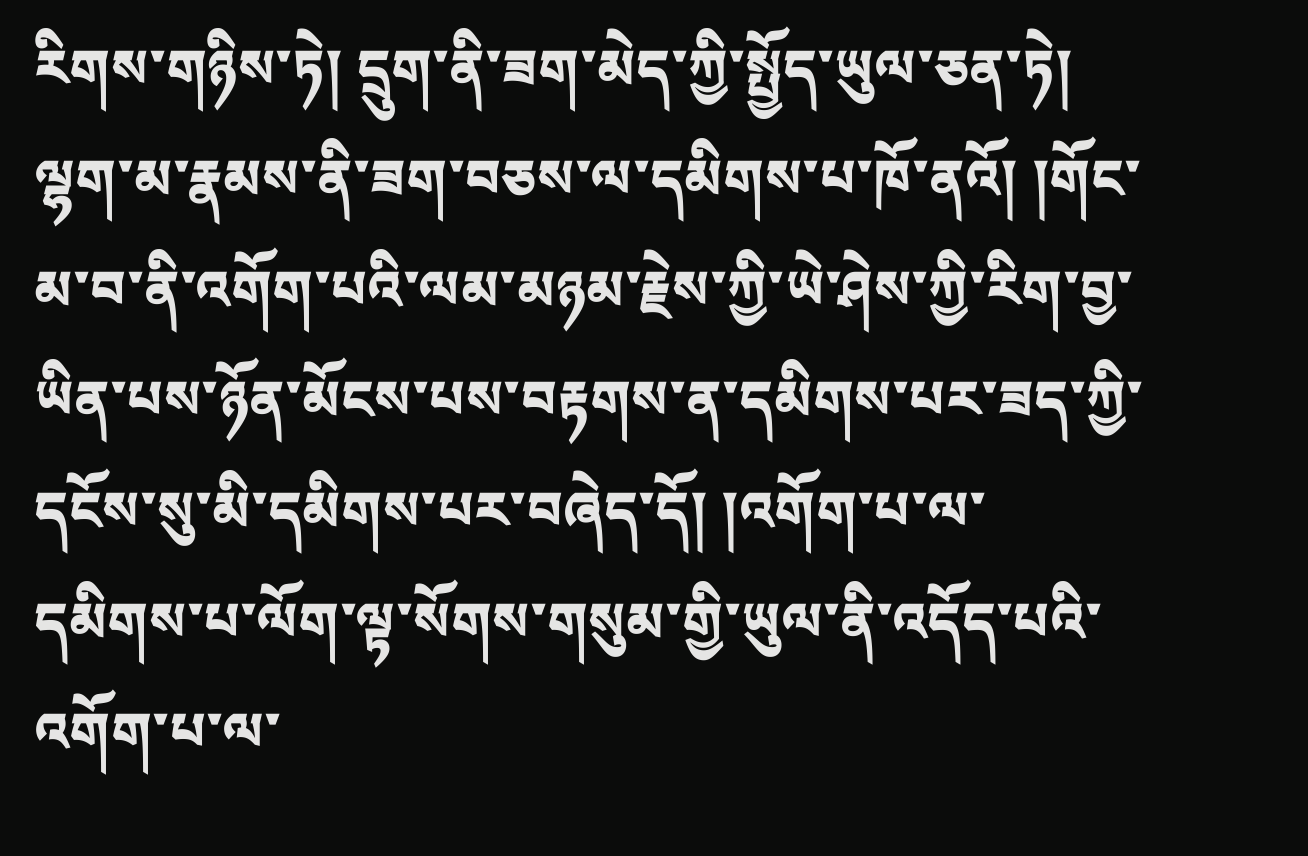རིགས་གཉིས་ཏེ། དྲུག་ནི་ཟག་མེད་ཀྱི་སྤྱོད་ཡུལ་ཅན་ཏེ། ལྷག་མ་རྣམས་ནི་ཟག་བཅས་ལ་དམིགས་པ་ཁོ་ནའོ། །གོང་མ་བ་ནི་འགོག་པའི་ལམ་མཉམ་རྗེས་ཀྱི་ཡེ་ཤེས་ཀྱི་རིག་བྱ་ཡིན་པས་ཉོན་མོངས་པས་བརྟགས་ན་དམིགས་པར་ཟད་ཀྱི་དངོས་སུ་མི་དམིགས་པར་བཞེད་དོ། །འགོག་པ་ལ་དམིགས་པ་ལོག་ལྟ་སོགས་གསུམ་གྱི་ཡུལ་ནི་འདོད་པའི་འགོག་པ་ལ་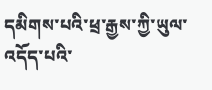དམིགས་པའི་ཕྲ་རྒྱས་ཀྱི་ཡུལ་འདོད་པའི་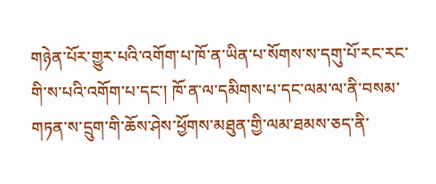གཉེན་པོར་གྱུར་པའི་འགོག་པ་ཁོ་ན་ཡིན་པ་སོགས་ས་དགུ་པོ་རང་རང་གི་ས་པའི་འགོག་པ་དང་། ཁོ་ན་ལ་དམིགས་པ་དང་ལམ་ལ་ནི་བསམ་གཏན་ས་དྲུག་གི་ཆོས་ཤེས་ཕྱོགས་མཐུན་གྱི་ལམ་ཐམས་ཅད་ནི་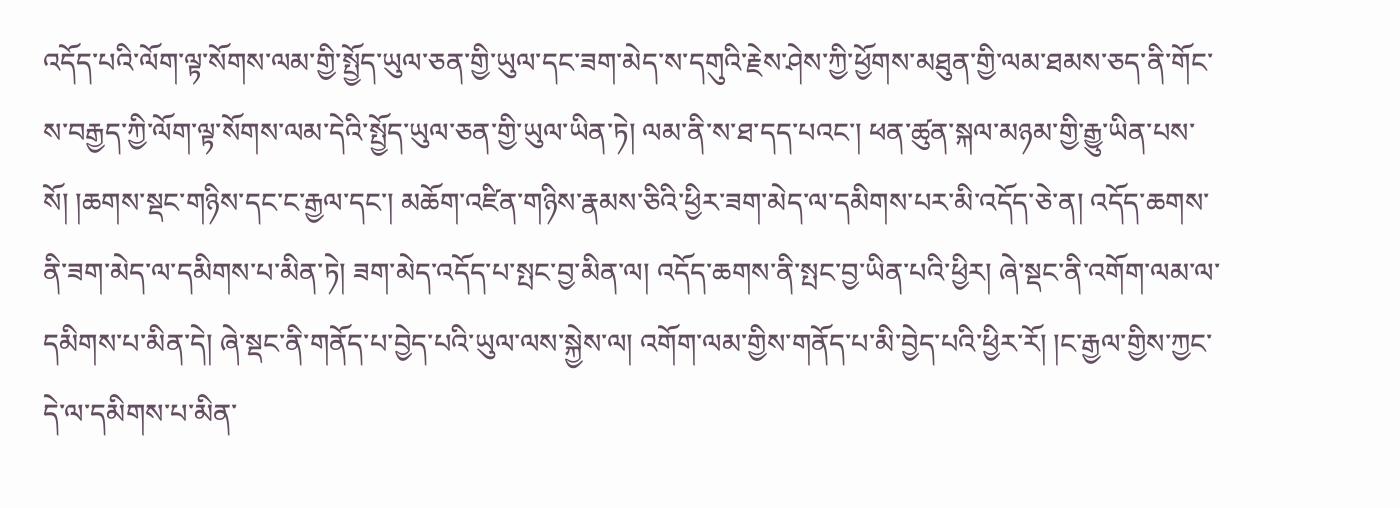འདོད་པའི་ལོག་ལྟ་སོགས་ལམ་གྱི་སྤྱོད་ཡུལ་ཅན་གྱི་ཡུལ་དང་ཟག་མེད་ས་དགུའི་རྗེས་ཤེས་ཀྱི་ཕྱོགས་མཐུན་གྱི་ལམ་ཐམས་ཅད་ནི་གོང་ས་བརྒྱད་ཀྱི་ལོག་ལྟ་སོགས་ལམ་དེའི་སྤྱོད་ཡུལ་ཅན་གྱི་ཡུལ་ཡིན་ཏེ། ལམ་ནི་ས་ཐ་དད་པའང་། ཕན་ཚུན་སྐལ་མཉམ་གྱི་རྒྱུ་ཡིན་པས་སོ། །ཆགས་སྡང་གཉིས་དང་ང་རྒྱལ་དང་། མཆོག་འཛིན་གཉིས་རྣམས་ཅིའི་ཕྱིར་ཟག་མེད་ལ་དམིགས་པར་མི་འདོད་ཅེ་ན། འདོད་ཆགས་ནི་ཟག་མེད་ལ་དམིགས་པ་མིན་ཏེ། ཟག་མེད་འདོད་པ་སྤང་བྱ་མིན་ལ། འདོད་ཆགས་ནི་སྤང་བྱ་ཡིན་པའི་ཕྱིར། ཞེ་སྡང་ནི་འགོག་ལམ་ལ་དམིགས་པ་མིན་དེ། ཞེ་སྡང་ནི་གནོད་པ་བྱེད་པའི་ཡུལ་ལས་སྐྱེས་ལ། འགོག་ལམ་གྱིས་གནོད་པ་མི་བྱེད་པའི་ཕྱིར་རོ། །ང་རྒྱལ་གྱིས་ཀྱང་དེ་ལ་དམིགས་པ་མིན་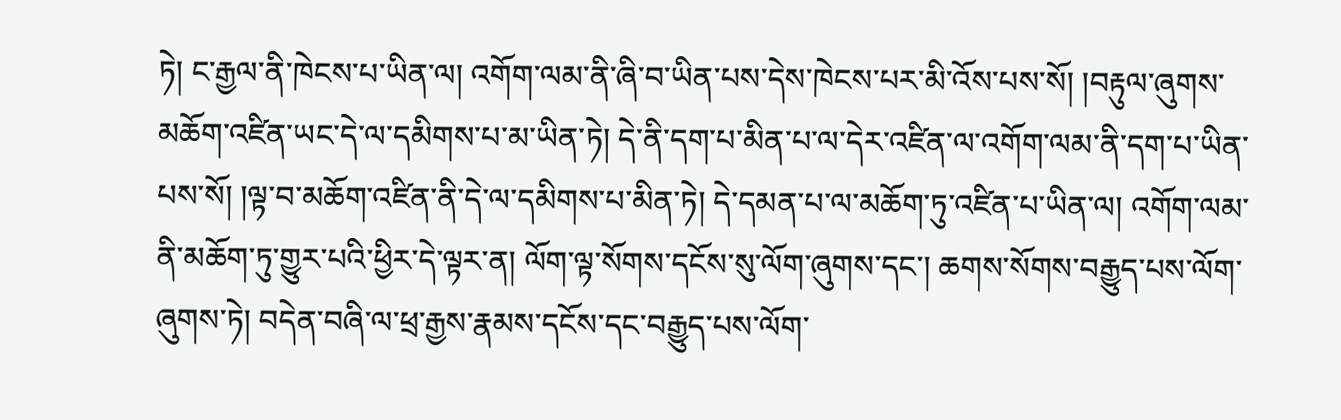ཏེ། ང་རྒྱལ་ནི་ཁེངས་པ་ཡིན་ལ། འགོག་ལམ་ནི་ཞི་བ་ཡིན་པས་དེས་ཁེངས་པར་མི་འོས་པས་སོ། །བརྟུལ་ཞུགས་མཆོག་འཛིན་ཡང་དེ་ལ་དམིགས་པ་མ་ཡིན་ཏེ། དེ་ནི་དག་པ་མིན་པ་ལ་དེར་འཛིན་ལ་འགོག་ལམ་ནི་དག་པ་ཡིན་པས་སོ། །ལྟ་བ་མཆོག་འཛིན་ནི་དེ་ལ་དམིགས་པ་མིན་ཏེ། དེ་དམན་པ་ལ་མཆོག་ཏུ་འཛིན་པ་ཡིན་ལ། འགོག་ལམ་ནི་མཆོག་ཏུ་གྱུར་པའི་ཕྱིར་དེ་ལྟར་ན། ལོག་ལྟ་སོགས་དངོས་སུ་ལོག་ཞུགས་དང་། ཆགས་སོགས་བརྒྱུད་པས་ལོག་ཞུགས་ཏེ། བདེན་བཞི་ལ་ཕྲ་རྒྱས་རྣམས་དངོས་དང་བརྒྱུད་པས་ལོག་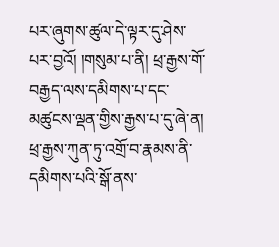པར་ཞུགས་ཚུལ་དེ་ལྟར་དུ་ཤེས་པར་བྱའོ། །གསུམ་པ་ནི། ཕྲ་རྒྱས་གོ་བརྒྱད་ལས་དམིགས་པ་དང་མཚུངས་ལྡན་གྱིས་རྒྱས་པ་དུ་ཞེ་ན། ཕྲ་རྒྱས་ཀུན་ཏུ་འགྲོ་བ་རྣམས་ནི་དམིགས་པའི་སྒོ་ནས་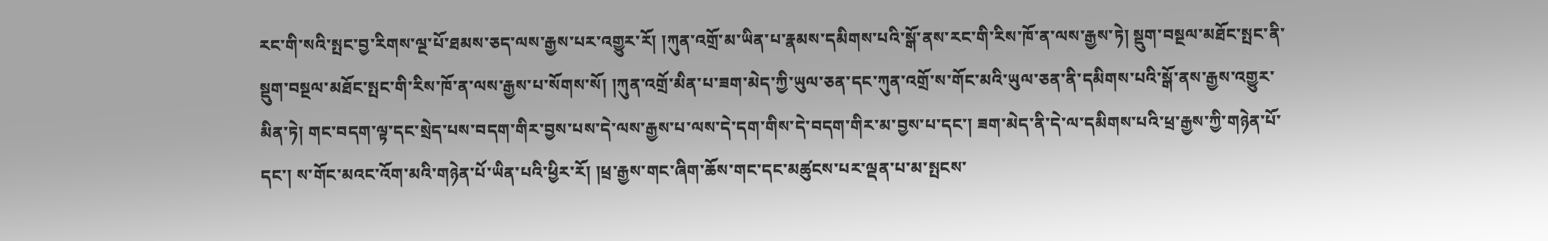རང་གི་སའི་སྤང་བྱ་རིགས་ལྔ་པོ་ཐམས་ཅད་ལས་རྒྱས་པར་འགྱུར་རོ། །ཀུན་འགྲོ་མ་ཡིན་པ་རྣམས་དམིགས་པའི་སྒོ་ནས་རང་གི་རིས་ཁོ་ན་ལས་རྒྱས་ཏེ། སྡུག་བསྔལ་མཐོང་སྤང་ནི་སྡུག་བསྔལ་མཐོང་སྤང་གི་རིས་ཁོ་ན་ལས་རྒྱས་པ་སོགས་སོ། །ཀུན་འགྲོ་མིན་པ་ཟག་མེད་ཀྱི་ཡུལ་ཅན་དང་ཀུན་འགྲོ་ས་གོང་མའི་ཡུལ་ཅན་ནི་དམིགས་པའི་སྒོ་ནས་རྒྱས་འགྱུར་མིན་ཏེ། གང་བདག་ལྟ་དང་སྲེད་པས་བདག་གིར་བྱས་པས་དེ་ལས་རྒྱས་པ་ལས་དེ་དག་གིས་དེ་བདག་གིར་མ་བྱས་པ་དང་། ཟག་མེད་ནི་དེ་ལ་དམིགས་པའི་ཕྲ་རྒྱས་ཀྱི་གཉེན་པོ་དང་། ས་གོང་མའང་འོག་མའི་གཉེན་པོ་ཡིན་པའི་ཕྱིར་རོ། །ཕྲ་རྒྱས་གང་ཞིག་ཆོས་གང་དང་མཚུངས་པར་ལྡན་པ་མ་སྤངས་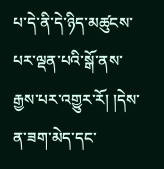པ་དེ་ནི་དེ་ཉིད་མཚུངས་པར་ལྡན་པའི་སྒོ་ནས་རྒྱས་པར་འགྱུར་རོ། །དེས་ན་ཟག་མེད་དང་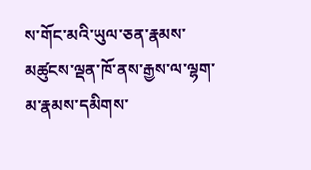ས་གོང་མའི་ཡུལ་ཅན་རྣམས་མཚུངས་ལྡན་ཁོ་ནས་རྒྱས་ལ་ལྷག་མ་རྣམས་དམིགས་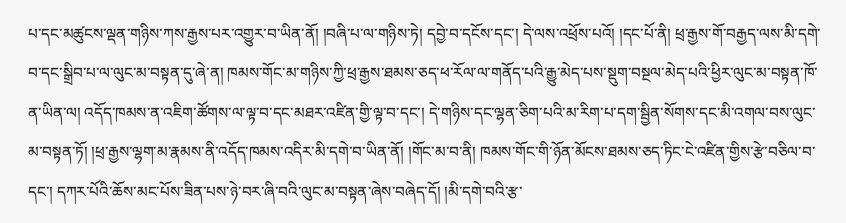པ་དང་མཚུངས་ལྡན་གཉིས་ཀས་རྒྱས་པར་འགྱུར་བ་ཡིན་ནོ། །བཞི་པ་ལ་གཉིས་ཏེ། དབྱེ་བ་དངོས་དང་། དེ་ལས་འཕྲོས་པའོ། །དང་པོ་ནི། ཕྲ་རྒྱས་གོ་བརྒྱད་ལས་མི་དགེ་བ་དང་སྒྲིབ་པ་ལ་ལུང་མ་བསྟན་དུ་ཞེ་ན། ཁམས་གོང་མ་གཉིས་ཀྱི་ཕྲ་རྒྱས་ཐམས་ཅད་ཕ་རོལ་ལ་གནོད་པའི་རྒྱུ་མེད་པས་སྡུག་བསྔལ་མེད་པའི་ཕྱིར་ལུང་མ་བསྟན་ཁོ་ན་ཡིན་ལ། འདོད་ཁམས་ན་འཇིག་ཚོགས་ལ་ལྟ་བ་དང་མཐར་འཛིན་གྱི་ལྟ་བ་དང་། དེ་གཉིས་དང་ལྷན་ཅིག་པའི་མ་རིག་པ་དག་སྦྱིན་སོགས་དང་མི་འགལ་བས་ལུང་མ་བསྟན་ཏོ། །ཕྲ་རྒྱས་ལྷག་མ་རྣམས་ནི་འདོད་ཁམས་འདིར་མི་དགེ་བ་ཡིན་ནོ། །གོང་མ་བ་ནི། ཁམས་གོང་གི་ཉོན་མོངས་ཐམས་ཅད་ཏིང་ངེ་འཛིན་གྱིས་རྩེ་བཅིལ་བ་དང་། དཀར་པོའི་ཆོས་མང་པོས་ཟིན་པས་ཉེ་བར་ཞི་བའི་ལུང་མ་བསྟན་ཞེས་བཞེད་དོ། །མི་དགེ་བའི་རྩ་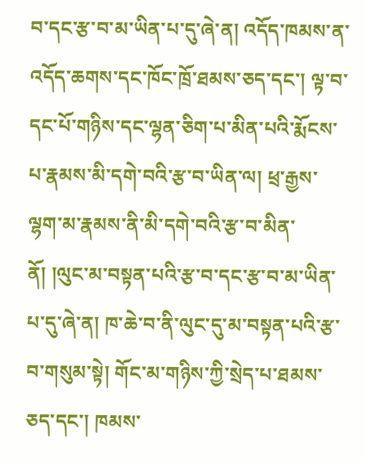བ་དང་རྩ་བ་མ་ཡིན་པ་དུ་ཞེ་ན། འདོད་ཁམས་ན་འདོད་ཆགས་དང་ཁོང་ཁྲོ་ཐམས་ཅད་དང་། ལྟ་བ་དང་པོ་གཉིས་དང་ལྷན་ཅིག་པ་མིན་པའི་རྨོངས་པ་རྣམས་མི་དགེ་བའི་རྩ་བ་ཡིན་ལ། ཕྲ་རྒྱས་ལྷག་མ་རྣམས་ནི་མི་དགེ་བའི་རྩ་བ་མིན་ནོ། །ལུང་མ་བསྟན་པའི་རྩ་བ་དང་རྩ་བ་མ་ཡིན་པ་དུ་ཞེ་ན། ཁ་ཆེ་བ་ནི་ལུང་དུ་མ་བསྟན་པའི་རྩ་བ་གསུམ་སྟེ། གོང་མ་གཉིས་ཀྱི་སྲེད་པ་ཐམས་ཅད་དང་། ཁམས་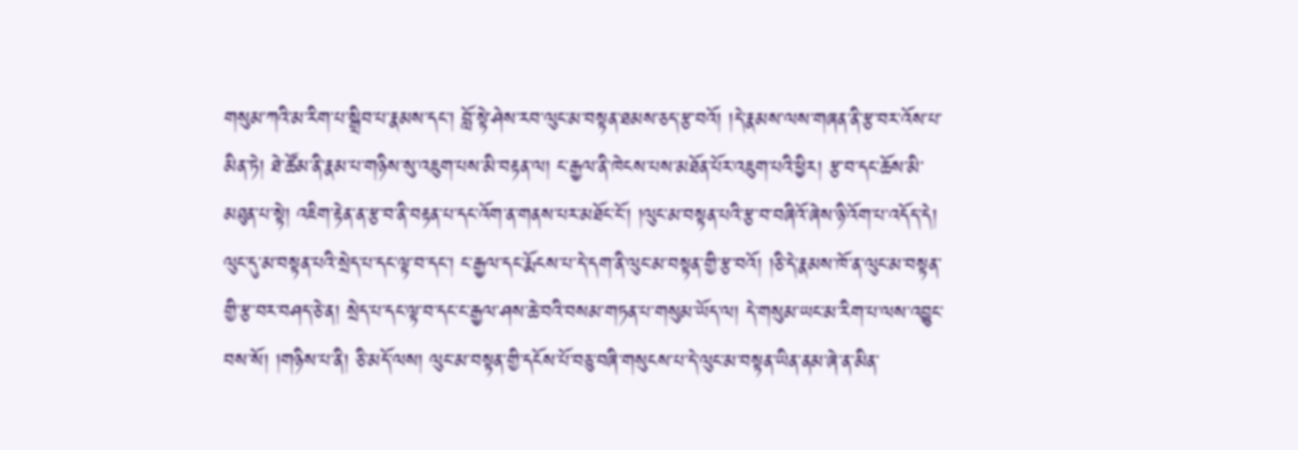གསུམ་ཀའི་མ་རིག་པ་སྒྲིབ་པ་རྣམས་དང་། བློ་སྟེ་ཤེས་རབ་ལུང་མ་བསྟན་ཐམས་ཅད་རྩ་བའོ། །དེ་རྣམས་ལས་གཞན་ནི་རྩ་བར་འོས་པ་མིན་ཏེ། ཐེ་ཚོམ་ནི་རྣམ་པ་གཉིས་སུ་འཇུག་པས་མི་བརྟན་ལ། ང་རྒྱལ་ནི་ཁེངས་པས་མཐོན་པོར་འཇུག་པའི་ཕྱིར། རྩ་བ་དང་ཆོས་མི་མཐུན་པ་སྟེ། འཇིག་རྟེན་ན་རྩ་བ་ནི་བརྟན་པ་དང་འོག་ན་གནས་པར་མཐོང་ངོ་། །ལུང་མ་བསྟན་པའི་རྩ་བ་བཞིའོ་ཞེས་ཉི་འོག་པ་འདོད་དེ། ལུང་དུ་མ་བསྟན་པའི་སྲེད་པ་དང་ལྟ་བ་དང་། ང་རྒྱལ་དང་རྨོངས་པ་དེ་དག་ནི་ལུང་མ་བསྟན་གྱི་རྩ་བའོ། །ཅི་དེ་རྣམས་ཁོ་ན་ལུང་མ་བསྟན་གྱི་རྩ་བར་བཤད་ཅེ་ན། སྲེད་པ་དང་ལྟ་བ་དང་ང་རྒྱལ་ཤས་ཆེ་བའི་བསམ་གཏན་པ་གསུམ་ཡོད་ལ། དེ་གསུམ་ཡང་མ་རིག་པ་ལས་འབྱུང་བས་སོ། །གཉིས་པ་ནི། ཅི་མདོ་ལས། ལུང་མ་བསྟན་གྱི་དངོས་པོ་བཅུ་བཞི་གསུངས་པ་དེ་ལུང་མ་བསྟན་ཡིན་ནམ་ཞེ་ན་མིན་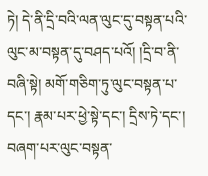ཏེ། དེ་ནི་དྲི་བའི་ལན་ལུང་དུ་བསྟན་པའི་ལུང་མ་བསྟན་དུ་བཤད་པའོ། །དྲི་བ་ནི་བཞི་སྟེ། མགོ་གཅིག་ཏུ་ལུང་བསྟན་པ་དང་། རྣམ་པར་ཕྱེ་སྟེ་དང་། དྲིས་ཏེ་དང་། བཞག་པར་ལུང་བསྟན་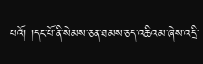པའོ། །དང་པོ་ནི་སེམས་ཅན་ཐམས་ཅད་འཆིའམ་ཞེས་འདྲི་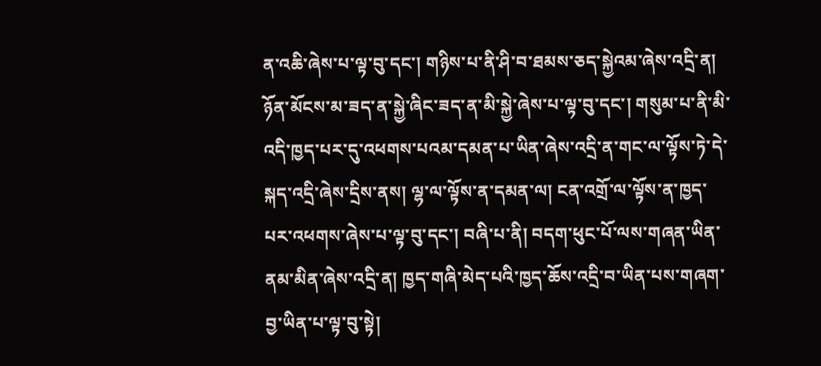ན་འཆི་ཞེས་པ་ལྟ་བུ་དང་། གཉིས་པ་ནི་ཤི་བ་ཐམས་ཅད་སྐྱེའམ་ཞེས་འདྲི་ན། ཉོན་མོངས་མ་ཟད་ན་སྐྱེ་ཞིང་ཟད་ན་མི་སྐྱེ་ཞེས་པ་ལྟ་བུ་དང་། གསུམ་པ་ནི་མི་འདི་ཁྱད་པར་དུ་འཕགས་པའམ་དམན་པ་ཡིན་ཞེས་འདྲི་ན་གང་ལ་ལྟོས་ཏེ་དེ་སྐད་འདྲི་ཞེས་དྲིས་ནས། ལྷ་ལ་ལྟོས་ན་དམན་ལ། ངན་འགྲོ་ལ་ལྟོས་ན་ཁྱད་པར་འཕགས་ཞེས་པ་ལྟ་བུ་དང་། བཞི་པ་ནི། བདག་ཕུང་པོ་ལས་གཞན་ཡིན་ནམ་མིན་ཞེས་འདྲི་ན། ཁྱད་གཞི་མེད་པའི་ཁྱད་ཆོས་འདྲི་བ་ཡིན་པས་གཞག་བྱ་ཡིན་པ་ལྟ་བུ་སྟེ།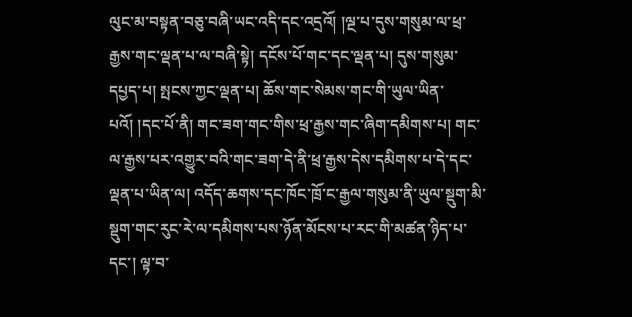ལུང་མ་བསྟན་བཅུ་བཞི་ཡང་འདི་དང་འདྲའོ། །ལྔ་པ་དུས་གསུམ་ལ་ཕྲ་རྒྱས་གང་ལྡན་པ་ལ་བཞི་སྟེ། དངོས་པོ་གང་དང་ལྡན་པ། དུས་གསུམ་དཔྱད་པ། སྤངས་ཀྱང་ལྡན་པ། ཆོས་གང་སེམས་གང་གི་ཡུལ་ཡིན་པའོ། །དང་པོ་ནི། གང་ཟག་གང་གིས་ཕྲ་རྒྱས་གང་ཞིག་དམིགས་པ། གང་ལ་རྒྱས་པར་འགྱུར་བའི་གང་ཟག་དེ་ནི་ཕྲ་རྒྱས་དེས་དམིགས་པ་དེ་དང་ལྡན་པ་ཡིན་ལ། འདོད་ཆགས་དང་ཁོང་ཁྲོ་ང་རྒྱལ་གསུམ་ནི་ཡུལ་སྡུག་མི་སྡུག་གང་རུང་རེ་ལ་དམིགས་པས་ཉོན་མོངས་པ་རང་གི་མཚན་ཉིད་པ་དང་། ལྟ་བ་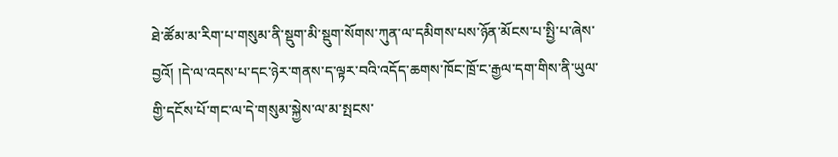ཐེ་ཚོམ་མ་རིག་པ་གསུམ་ནི་སྡུག་མི་སྡུག་སོགས་ཀུན་ལ་དམིགས་པས་ཉོན་མོངས་པ་སྤྱི་པ་ཞེས་བྱའོ། །དེ་ལ་འདས་པ་དང་ཉེར་གནས་ད་ལྟར་བའི་འདོད་ཆགས་ཁོང་ཁྲོ་ང་རྒྱལ་དག་གིས་ནི་ཡུལ་གྱི་དངོས་པོ་གང་ལ་དེ་གསུམ་སྐྱེས་ལ་མ་སྤངས་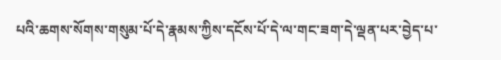པའི་ཆགས་སོགས་གསུམ་པོ་དེ་རྣམས་ཀྱིས་དངོས་པོ་དེ་ལ་གང་ཟག་དེ་ལྡན་པར་བྱེད་པ་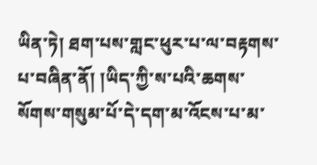ཡིན་ཏེ། ཐག་པས་གླང་ཕུར་པ་ལ་བརྟགས་པ་བཞིན་ནོ། །ཡིད་ཀྱི་ས་པའི་ཆགས་སོགས་གསུམ་པོ་དེ་དག་མ་འོངས་པ་མ་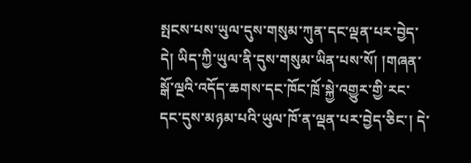སྤངས་པས་ཡུལ་དུས་གསུམ་ཀུན་དང་ལྡན་པར་བྱེད་དེ། ཡིད་ཀྱི་ཡུལ་ནི་དུས་གསུམ་ཡིན་པས་སོ། །གཞན་སྒོ་ལྔའི་འདོད་ཆགས་དང་ཁོང་ཁྲོ་སྐྱེ་འགྱུར་གྱི་རང་དང་དུས་མཉམ་པའི་ཡུལ་ཁོ་ན་ལྡན་པར་བྱེད་ཅིང་། དེ་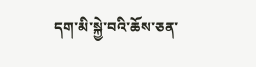དག་མི་སྐྱེ་བའི་ཆོས་ཅན་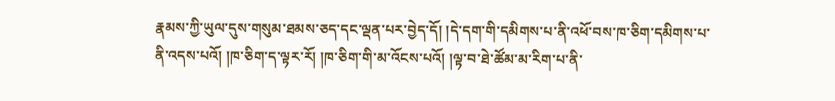རྣམས་ཀྱི་ཡུལ་དུས་གསུམ་ཐམས་ཅད་དང་ལྡན་པར་བྱེད་དོ། །དེ་དག་གི་དམིགས་པ་ནི་འཕོ་བས་ཁ་ཅིག་དམིགས་པ་ནི་འདས་པའོ། །ཁ་ཅིག་ད་ལྟར་རོ། །ཁ་ཅིག་གི་མ་འོངས་པའོ། །ལྟ་བ་ཐེ་ཚོམ་མ་རིག་པ་ནི་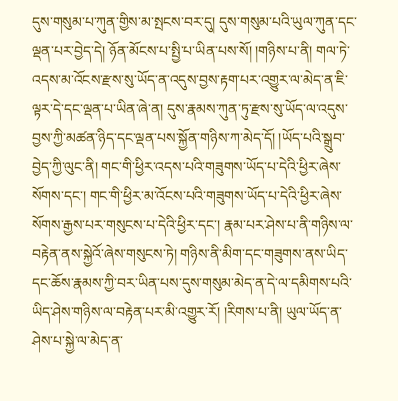དུས་གསུམ་པ་ཀུན་གྱིས་མ་སྤངས་བར་དུ། དུས་གསུམ་པའི་ཡུལ་ཀུན་དང་ལྡན་པར་བྱེད་དེ། ཉོན་མོངས་པ་སྤྱི་པ་ཡིན་པས་སོ། །གཉིས་པ་ནི། གལ་ཏེ་འདས་མ་འོངས་རྫས་སུ་ཡོད་ན་འདུས་བྱས་རྟག་པར་འགྱུར་ལ་མེད་ན་ཇི་ལྟར་དེ་དང་ལྡན་པ་ཡིན་ཞེ་ན། དུས་རྣམས་ཀུན་ཏུ་རྫས་སུ་ཡོད་ལ་འདུས་བྱས་ཀྱི་མཚན་ཉིད་དང་ལྡན་པས་སྐྱོན་གཉིས་ཀ་མེད་དོ། །ཡོད་པའི་སྒྲུབ་བྱེད་ཀྱི་ལུང་ནི། གང་གི་ཕྱིར་འདས་པའི་གཟུགས་ཡོད་པ་དེའི་ཕྱིར་ཞེས་སོགས་དང་། གང་གི་ཕྱིར་མ་འོངས་པའི་གཟུགས་ཡོད་པ་དེའི་ཕྱིར་ཞེས་སོགས་རྒྱས་པར་གསུངས་པ་དེའི་ཕྱིར་དང་། རྣམ་པར་ཤེས་པ་ནི་གཉིས་ལ་བརྟེན་ནས་སྐྱེའོ་ཞེས་གསུངས་ཏེ། གཉིས་ནི་མིག་དང་གཟུགས་ནས་ཡིད་དང་ཆོས་རྣམས་ཀྱི་བར་ཡིན་པས་དུས་གསུམ་མེད་ན་དེ་ལ་དམིགས་པའི་ཡིད་ཤེས་གཉིས་ལ་བརྟེན་པར་མི་འགྱུར་རོ། །རིགས་པ་ནི། ཡུལ་ཡོད་ན་ཤེས་པ་སྐྱེ་ལ་མེད་ན་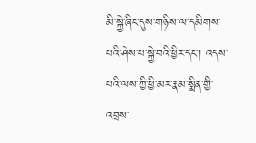མི་སྐྱེ་ཞིང་དུས་གཉིས་ལ་དམིགས་པའི་ཤེས་པ་སྐྱེ་བའི་ཕྱིར་དང་། འདས་པའི་ལས་ཀྱི་ཕྱི་མར་རྣམ་སྨིན་གྱི་འབྲས་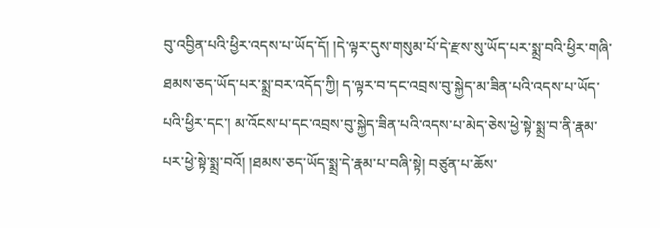བུ་འབྱིན་པའི་ཕྱིར་འདས་པ་ཡོད་དོ། །དེ་ལྟར་དུས་གསུམ་པོ་དེ་རྫས་སུ་ཡོད་པར་སྨྲ་བའི་ཕྱིར་གཞི་ཐམས་ཅད་ཡོད་པར་སྨྲ་བར་འདོད་ཀྱི། ད་ལྟར་བ་དང་འབྲས་བུ་སྐྱེད་མ་ཟིན་པའི་འདས་པ་ཡོད་པའི་ཕྱིར་དང་། མ་འོངས་པ་དང་འབྲས་བུ་སྐྱེད་ཟིན་པའི་འདས་པ་མེད་ཅེས་ཕྱེ་སྟེ་སྨྲ་བ་ནི་རྣམ་པར་ཕྱེ་སྟེ་སྨྲ་བའོ། །ཐམས་ཅད་ཡོད་སྨྲ་དེ་རྣམ་པ་བཞི་སྟེ། བཙུན་པ་ཆོས་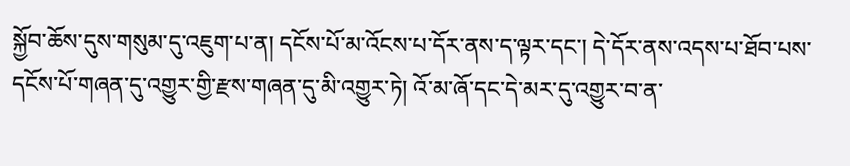སྐྱོབ་ཆོས་དུས་གསུམ་དུ་འཇུག་པ་ན། དངོས་པོ་མ་འོངས་པ་དོར་ནས་ད་ལྟར་དང་། དེ་དོར་ནས་འདས་པ་ཐོབ་པས་དངོས་པོ་གཞན་དུ་འགྱུར་གྱི་རྫས་གཞན་དུ་མི་འགྱུར་ཏེ། འོ་མ་ཞོ་དང་དེ་མར་དུ་འགྱུར་བ་ན་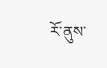རོ་ནུས་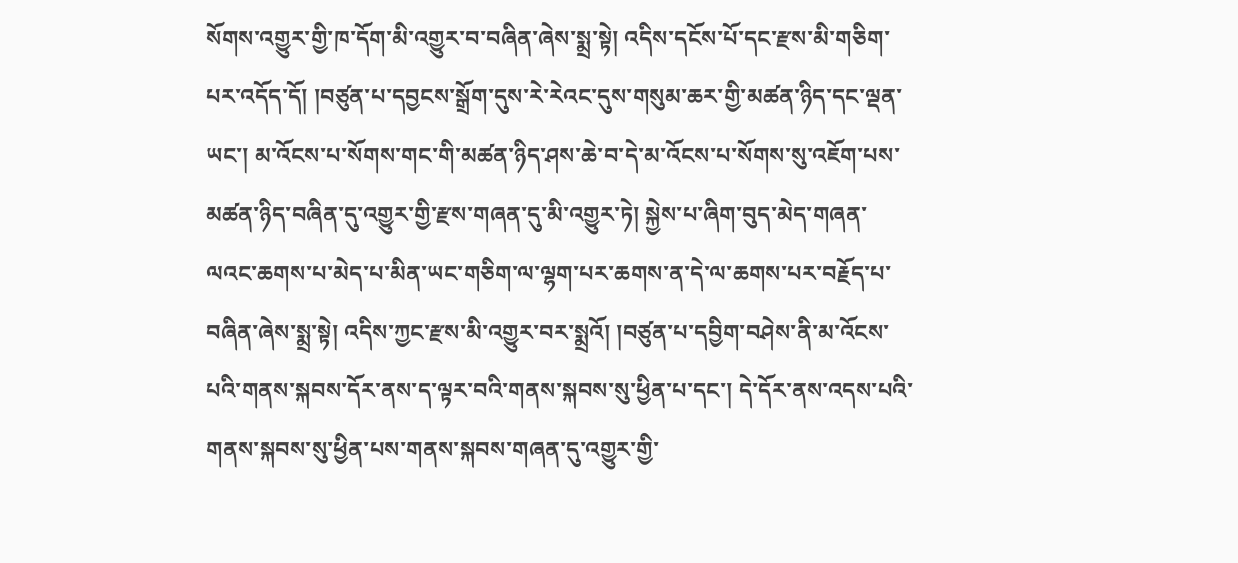སོགས་འགྱུར་གྱི་ཁ་དོག་མི་འགྱུར་བ་བཞིན་ཞེས་སྨྲ་སྟེ། འདིས་དངོས་པོ་དང་རྫས་མི་གཅིག་པར་འདོད་དོ། །བཙུན་པ་དབྱངས་སྒྲོག་དུས་རེ་རེའང་དུས་གསུམ་ཆར་གྱི་མཚན་ཉིད་དང་ལྡན་ཡང་། མ་འོངས་པ་སོགས་གང་གི་མཚན་ཉིད་ཤས་ཆེ་བ་དེ་མ་འོངས་པ་སོགས་སུ་འཇོག་པས་མཚན་ཉིད་བཞིན་དུ་འགྱུར་གྱི་རྫས་གཞན་དུ་མི་འགྱུར་ཏེ། སྐྱེས་པ་ཞིག་བུད་མེད་གཞན་ལའང་ཆགས་པ་མེད་པ་མིན་ཡང་གཅིག་ལ་ལྷག་པར་ཆགས་ན་དེ་ལ་ཆགས་པར་བརྗོད་པ་བཞིན་ཞེས་སྨྲ་སྟེ། འདིས་ཀྱང་རྫས་མི་འགྱུར་བར་སྨྲའོ། །བཙུན་པ་དབྱིག་བཤེས་ནི་མ་འོངས་པའི་གནས་སྐབས་དོར་ནས་ད་ལྟར་བའི་གནས་སྐབས་སུ་ཕྱིན་པ་དང་། དེ་དོར་ནས་འདས་པའི་གནས་སྐབས་སུ་ཕྱིན་པས་གནས་སྐབས་གཞན་དུ་འགྱུར་གྱི་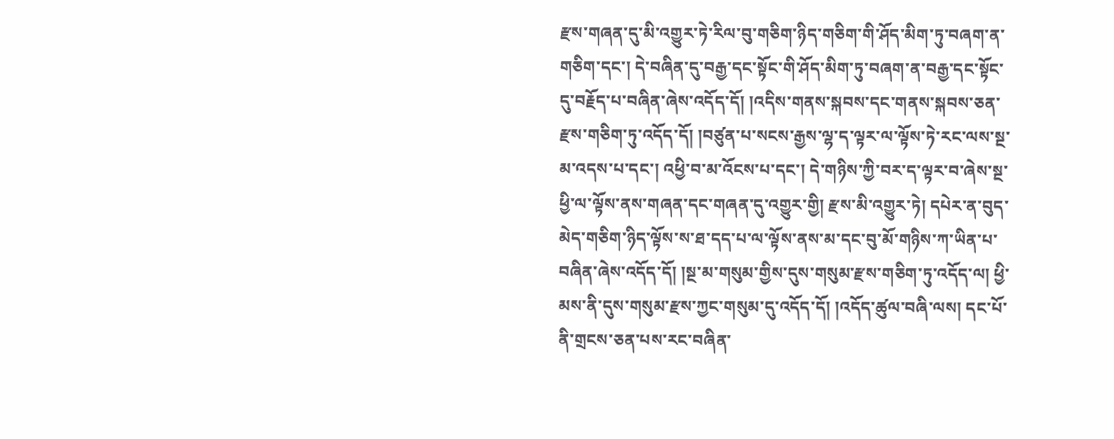རྫས་གཞན་དུ་མི་འགྱུར་ཏེ་རིལ་བུ་གཅིག་ཉིད་གཅིག་གི་ཤོད་མིག་ཏུ་བཞག་ན་གཅིག་དང་། དེ་བཞིན་དུ་བརྒྱ་དང་སྟོང་གི་ཤོད་མིག་ཏུ་བཞག་ན་བརྒྱ་དང་སྟོང་དུ་བརྗོད་པ་བཞིན་ཞེས་འདོད་དོ། །འདིས་གནས་སྐབས་དང་གནས་སྐབས་ཅན་རྫས་གཅིག་ཏུ་འདོད་དོ། །བཙུན་པ་སངས་རྒྱས་ལྷ་ད་ལྟར་ལ་ལྟོས་ཏེ་རང་ལས་སྔ་མ་འདས་པ་དང་། འཕྱི་བ་མ་འོངས་པ་དང་། དེ་གཉིས་ཀྱི་བར་ད་ལྟར་བ་ཞེས་སྔ་ཕྱི་ལ་ལྟོས་ནས་གཞན་དང་གཞན་དུ་འགྱུར་གྱི། རྫས་མི་འགྱུར་ཏེ། དཔེར་ན་བུད་མེད་གཅིག་ཉིད་ལྟོས་ས་ཐ་དད་པ་ལ་ལྟོས་ནས་མ་དང་བུ་མོ་གཉིས་ཀ་ཡིན་པ་བཞིན་ཞེས་འདོད་དོ། །སྔ་མ་གསུམ་གྱིས་དུས་གསུམ་རྫས་གཅིག་ཏུ་འདོད་ལ། ཕྱི་མས་ནི་དུས་གསུམ་རྫས་ཀྱང་གསུམ་དུ་འདོད་དོ། །འདོད་ཚུལ་བཞི་ལས། དང་པོ་ནི་གྲངས་ཅན་པས་རང་བཞིན་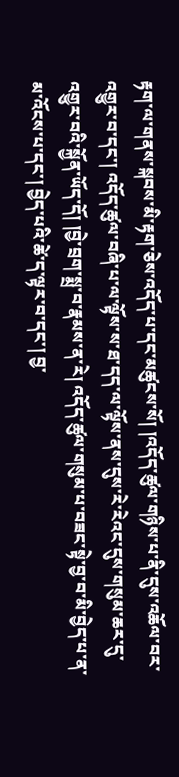རྟག་ལ་གནས་སྐབས་མི་རྟག་ཅེས་འདོད་པ་དང་མཚུངས་སོ། །འདོད་ཚུལ་གཉིས་པ་ནི་དུས་འཆོལ་བར་འགྱུར་བ་དང་། འདོད་ཚུལ་བཞི་པ་ལ་ལྟོས་ས་ཐ་དད་ལ་ལྟོས་ནས་དུས་རེ་རེའང་དུས་གསུམ་ཆར་དུ་འགྱུར་བའི་སྐྱོན་ཡོད་དོ། །བྱེ་བྲག་སྨྲ་བ་རྣམས་ན་རེ། འདོད་ཚུལ་གསུམ་པ་བཟང་སྟེ་བྱ་བ་མི་བྱེད་པ་ན་མ་འོངས་པ་དང་། བྱེད་པའི་ཚེ་ད་ལྟར་བ་དང་། བྱ་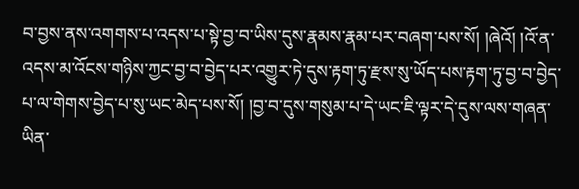བ་བྱས་ནས་འགགས་པ་འདས་པ་སྟེ་བྱ་བ་ཡིས་དུས་རྣམས་རྣམ་པར་བཞག་པས་སོ། །ཞེའོ། །འོ་ན་འདས་མ་འོངས་གཉིས་ཀྱང་བྱ་བ་བྱེད་པར་འགྱུར་ཏེ་དུས་རྟག་ཏུ་རྫས་སུ་ཡོད་པས་རྟག་ཏུ་བྱ་བ་བྱེད་པ་ལ་གེགས་བྱེད་པ་སུ་ཡང་མེད་པས་སོ། །བྱ་བ་དུས་གསུམ་པ་དེ་ཡང་ཇི་ལྟར་དེ་དུས་ལས་གཞན་ཡིན་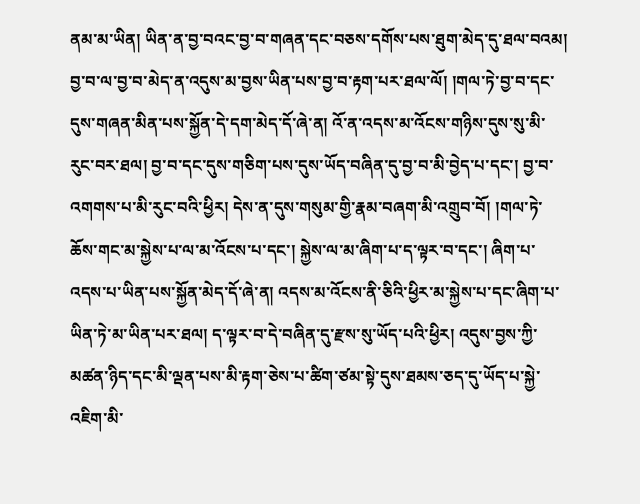ནམ་མ་ཡིན། ཡིན་ན་བྱ་བའང་བྱ་བ་གཞན་དང་བཅས་དགོས་པས་ཐུག་མེད་དུ་ཐལ་བའམ། བྱ་བ་ལ་བྱ་བ་མེད་ན་འདུས་མ་བྱས་ཡིན་པས་བྱ་བ་རྟག་པར་ཐལ་ལོ། །གལ་ཏེ་བྱ་བ་དང་དུས་གཞན་མིན་པས་སྐྱོན་དེ་དག་མེད་དོ་ཞེ་ན། འོ་ན་འདས་མ་འོངས་གཉིས་དུས་སུ་མི་རུང་བར་ཐལ། བྱ་བ་དང་དུས་གཅིག་པས་དུས་ཡོད་བཞིན་དུ་བྱ་བ་མི་བྱེད་པ་དང་། བྱ་བ་འགགས་པ་མི་རུང་བའི་ཕྱིར། དེས་ན་དུས་གསུམ་གྱི་རྣམ་བཞག་མི་འགྲུབ་བོ། །གལ་ཏེ་ཆོས་གང་མ་སྐྱེས་པ་ལ་མ་འོངས་པ་དང་། སྐྱེས་ལ་མ་ཞིག་པ་ད་ལྟར་བ་དང་། ཞིག་པ་འདས་པ་ཡིན་པས་སྐྱོན་མེད་དོ་ཞེ་ན། འདས་མ་འོངས་ནི་ཅིའི་ཕྱིར་མ་སྐྱེས་པ་དང་ཞིག་པ་ཡིན་ཏེ་མ་ཡིན་པར་ཐལ། ད་ལྟར་བ་དེ་བཞིན་དུ་རྫས་སུ་ཡོད་པའི་ཕྱིར། འདུས་བྱས་ཀྱི་མཚན་ཉིད་དང་མི་ལྡན་པས་མི་རྟག་ཅེས་པ་ཚིག་ཙམ་སྟེ་དུས་ཐམས་ཅད་དུ་ཡོད་པ་སྐྱེ་འཇིག་མི་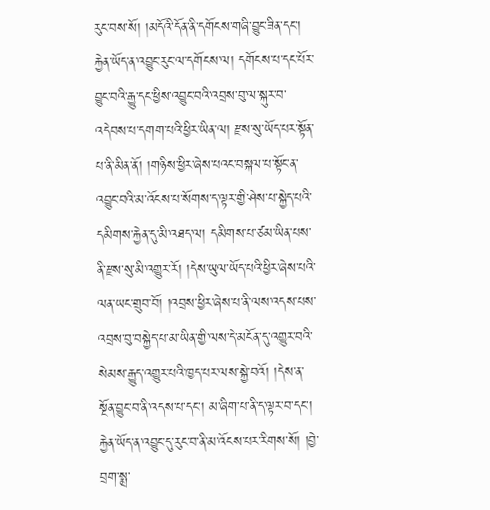རུང་བས་སོ། །མདོའི་དོན་ནི་དགོངས་གཞི་བྱུང་ཟིན་དང་། རྐྱེན་ཡོད་ན་འབྱུང་རུང་ལ་དགོངས་ལ། དགོངས་པ་དང་པོར་བྱུང་བའི་རྒྱུ་དང་ཕྱིས་འབྱུང་བའི་འབྲས་བུ་ལ་སྐུར་བ་འདེབས་པ་དགག་པའི་ཕྱིར་ཡིན་ལ། རྫས་སུ་ཡོད་པར་སྟོན་པ་ནི་མིན་ནོ། །གཉིས་ཕྱིར་ཞེས་པའང་བསྐལ་པ་སྟོང་ན་འབྱུང་བའི་མ་འོངས་པ་སོགས་ད་ལྟར་གྱི་ཤེས་པ་སྐྱེད་པའི་དམིགས་རྐྱེན་དུ་མི་འཐད་ལ། དམིགས་པ་ཙམ་ཡིན་པས་ནི་རྫས་སུ་མི་འགྱུར་རོ། །དེས་ཡུལ་ཡོད་པའི་ཕྱིར་ཞེས་པའི་ལན་ཡང་གྲུབ་བོ། །འབྲས་ཕྱིར་ཞེས་པ་ནི་ལས་འདས་པས་འབྲས་བུ་བསྐྱེད་པ་མ་ཡིན་གྱི་ལས་དེ་མངོན་དུ་འགྱུར་བའི་སེམས་རྒྱུད་འགྱུར་པའི་ཁྱད་པར་ལས་སྐྱེ་བའོ། །དེས་ན་སྔོན་བྱུང་བ་ནི་འདས་པ་དང་། མ་ཞིག་པ་ནི་ད་ལྟར་བ་དང་། རྐྱེན་ཡོད་ན་འབྱུང་དུ་རུང་བ་ནི་མ་འོངས་པར་རིགས་སོ། །བྱེ་བྲག་སྨྲ་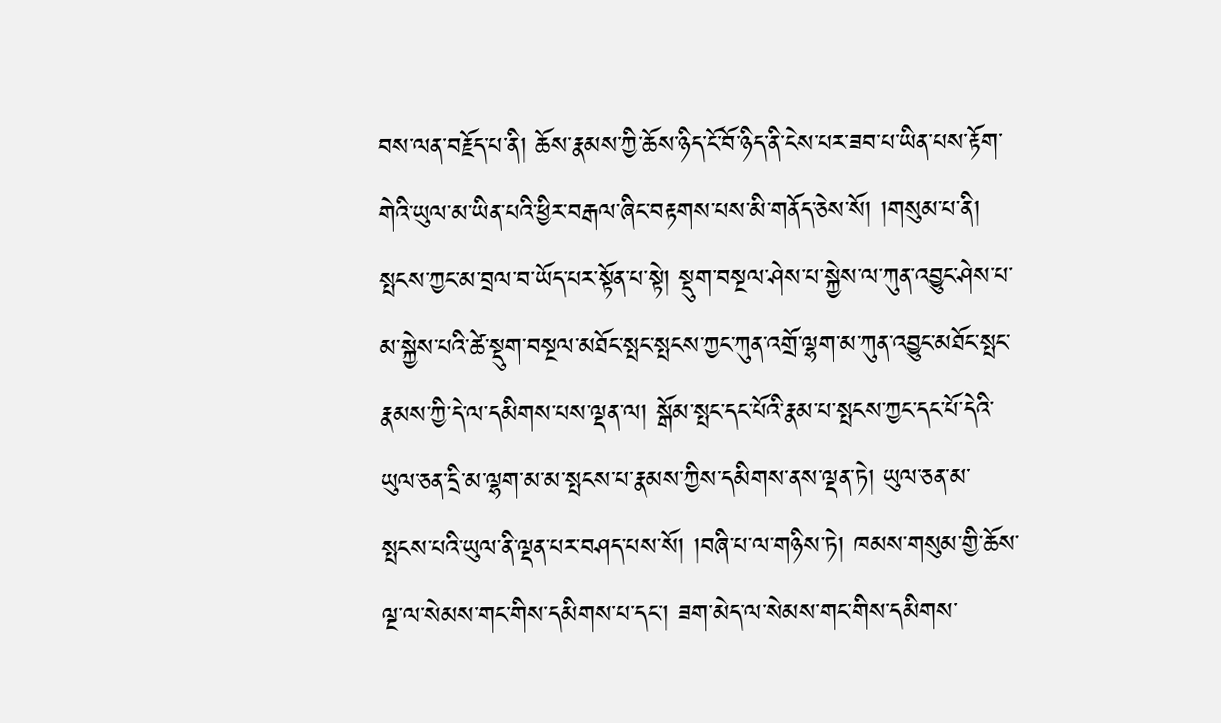བས་ལན་བརྗོད་པ་ནི། ཆོས་རྣམས་ཀྱི་ཆོས་ཉིད་ངོ་བོ་ཉིད་ནི་ངེས་པར་ཟབ་པ་ཡིན་པས་རྟོག་གེའི་ཡུལ་མ་ཡིན་པའི་ཕྱིར་བརྒལ་ཞིང་བརྟགས་པས་མི་གནོད་ཅེས་སོ། །གསུམ་པ་ནི། སྤངས་ཀྱང་མ་བྲལ་བ་ཡོད་པར་སྟོན་པ་སྟེ། སྡུག་བསྔལ་ཤེས་པ་སྐྱེས་ལ་ཀུན་འབྱུང་ཤེས་པ་མ་སྐྱེས་པའི་ཚེ་སྡུག་བསྔལ་མཐོང་སྤང་སྤངས་ཀྱང་ཀུན་འགྲོ་ལྷག་མ་ཀུན་འབྱུང་མཐོང་སྤང་རྣམས་ཀྱི་དེ་ལ་དམིགས་པས་ལྡན་ལ། སྒོམ་སྤང་དང་པོའི་རྣམ་པ་སྤངས་ཀྱང་དང་པོ་དེའི་ཡུལ་ཅན་དྲི་མ་ལྷག་མ་མ་སྤངས་པ་རྣམས་ཀྱིས་དམིགས་ནས་ལྡན་ཏེ། ཡུལ་ཅན་མ་སྤངས་པའི་ཡུལ་ནི་ལྡན་པར་བཤད་པས་སོ། །བཞི་པ་ལ་གཉིས་ཏེ། ཁམས་གསུམ་གྱི་ཆོས་ལྔ་ལ་སེམས་གང་གིས་དམིགས་པ་དང་། ཟག་མེད་ལ་སེམས་གང་གིས་དམིགས་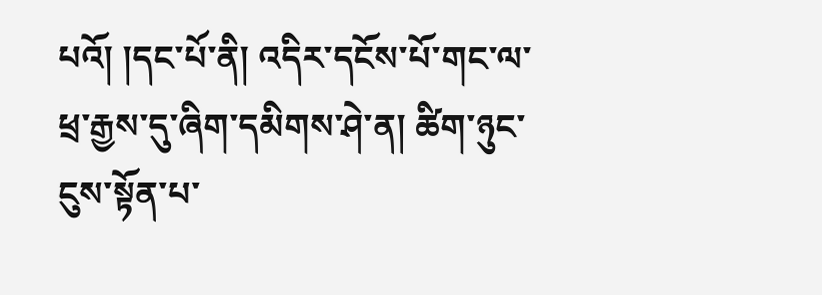པའོ། །དང་པོ་ནི། འདིར་དངོས་པོ་གང་ལ་ཕྲ་རྒྱས་དུ་ཞིག་དམིགས་ཤེ་ན། ཚིག་ཉུང་ངུས་སྟོན་པ་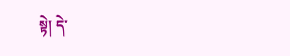སྟེ། དེ་